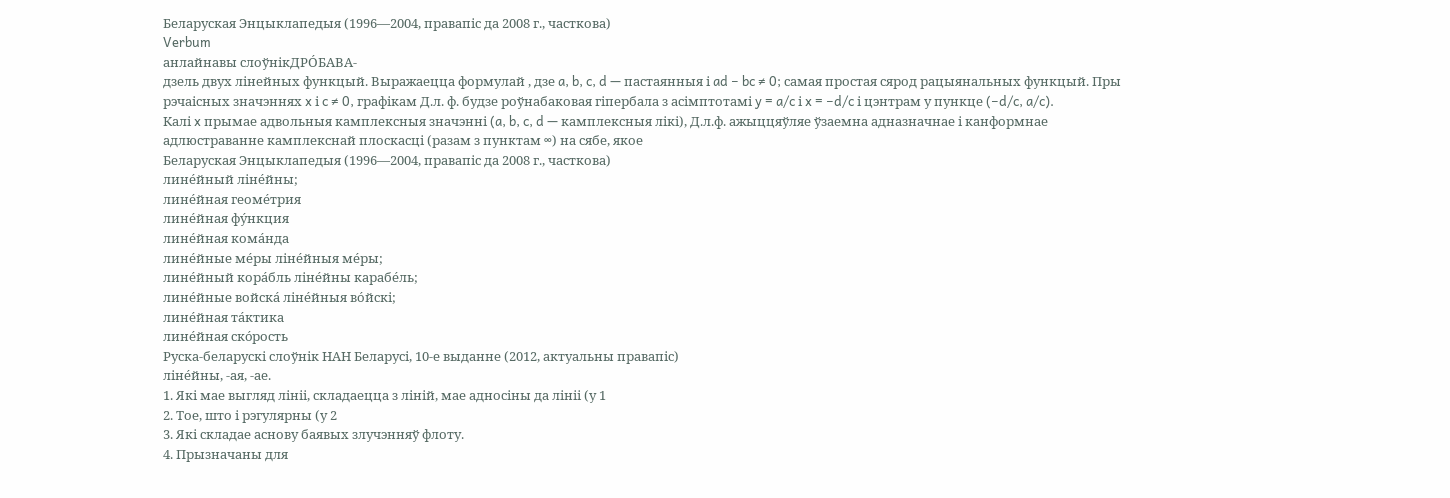Беларуская Энцыклапедыя (1996—2004, правапіс да 2008 г., часткова)
Verbum
анлайнавы слоўнікДРО́БАВА-
дзель двух лінейных функцый. Выражаецца формулай , дзе a, b, c, d — пастаянныя і ad − bc ≠ 0; самая простая сярод рацыянальных функцый. Пры рэчаісных значэннях x і c ≠ 0, графікам Д.л. ф. будзе роўнабаковая гіпербала з асімптотамі y = a/c і x = −d/c і цэнтрам у пункце (−d/c, a/c).
Калі x прымае адвольныя камплексныя значэнні (a, b, c, d — камплексныя лікі), Д.л.ф. ажыццяўляе ўзаемна адназначнае і канформнае адлюстраванне камплекснай плоскасці (разам з пунктам ∞) на сябе, якое
Беларуская Энцыклапедыя (1996—2004, правапіс да 2008 г., часткова)
лине́йный ліне́йны;
лине́йная геоме́трия
лине́йная фу́нкция
лине́йная кома́нда
лине́йные ме́ры ліне́йныя ме́ры;
лине́йный кора́бль ліне́йны карабе́ль;
лине́йные войска́ ліне́йныя во́йскі;
лине́йная та́ктика
лине́йная ско́рость
Руска-беларускі слоўнік НАН Беларусі, 10-е выданне (2012, актуальны правапіс)
ліне́йны, -ая, -ае.
1. Які мае выгляд лініі, складаецца з ліній, мае адносіны да лініі (у 1
2. Тое, што і рэгулярны (у 2
3. Які складае аснову баявых злучэнняў флоту.
4. Прызначаны для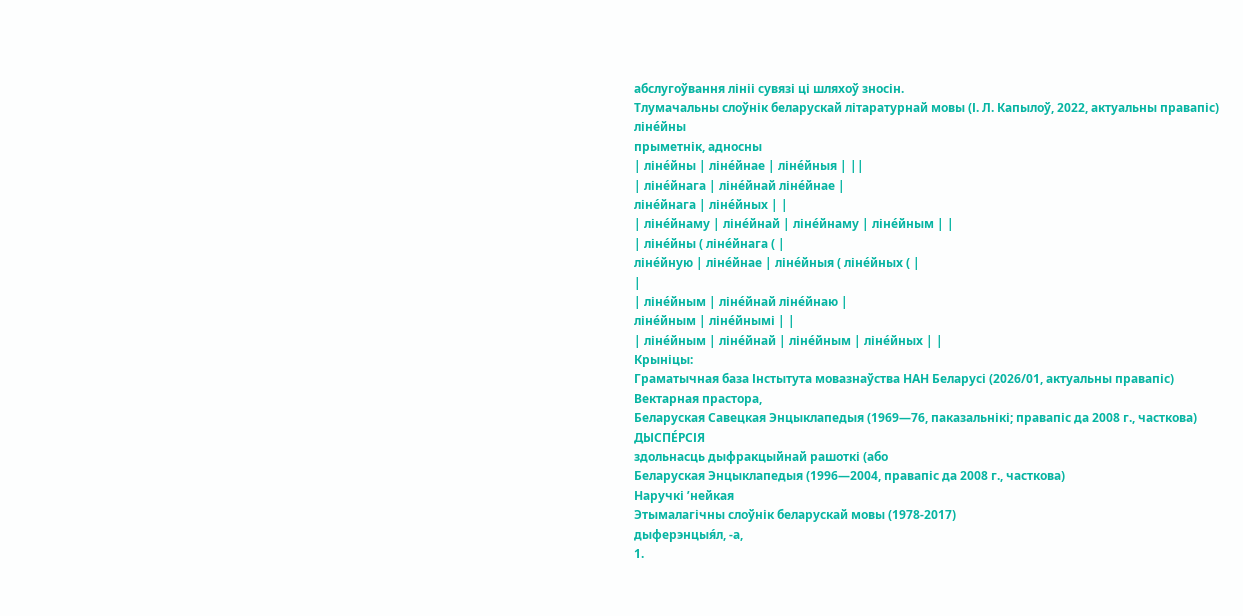абслугоўвання лініі сувязі ці шляхоў зносін.
Тлумачальны слоўнік беларускай літаратурнай мовы (І. Л. Капылоў, 2022, актуальны правапіс)
ліне́йны
прыметнік, адносны
| ліне́йны | ліне́йнае | ліне́йныя | ||
| ліне́йнага | ліне́йнай ліне́йнае |
ліне́йнага | ліне́йных | |
| ліне́йнаму | ліне́йнай | ліне́йнаму | ліне́йным | |
| ліне́йны ( ліне́йнага ( |
ліне́йную | ліне́йнае | ліне́йныя ( ліне́йных ( |
|
| ліне́йным | ліне́йнай ліне́йнаю |
ліне́йным | ліне́йнымі | |
| ліне́йным | ліне́йнай | ліне́йным | ліне́йных | |
Крыніцы:
Граматычная база Інстытута мовазнаўства НАН Беларусі (2026/01, актуальны правапіс)
Вектарная прастора,
Беларуская Савецкая Энцыклапедыя (1969—76, паказальнікі; правапіс да 2008 г., часткова)
ДЫСПЕ́РСІЯ
здольнасць дыфракцыйнай рашоткі (або
Беларуская Энцыклапедыя (1996—2004, правапіс да 2008 г., часткова)
Наручкі ’нейкая
Этымалагічны слоўнік беларускай мовы (1978-2017)
дыферэнцыя́л, -а,
1.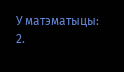У матэматыцы:
2.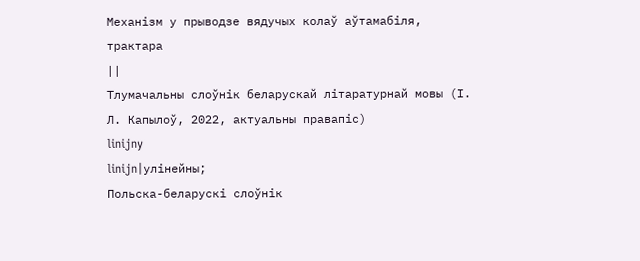Механізм у прыводзе вядучых колаў аўтамабіля, трактара
||
Тлумачальны слоўнік беларускай літаратурнай мовы (І. Л. Капылоў, 2022, актуальны правапіс)
linijny
linijn|yлінейны;
Польска-беларускі слоўнік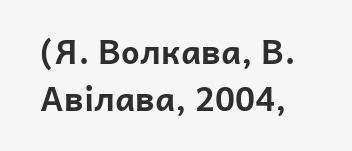(Я. Волкава, В. Авілава, 2004,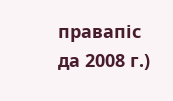правапіс да 2008 г.)